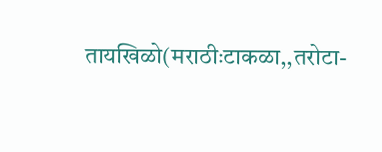तायखिळो(मराठीःटाकळा,,तरोटा-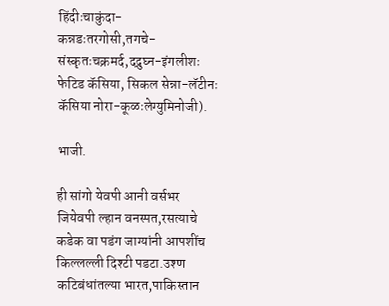हिंदीःचाकुंदा- कन्नडःतरगोसी,तगचे-संस्कृतःचक्रमर्द,दद्रुघ्न-इंगलीशः फेटिड कॅसिया, सिकल सेन्ना-लॅटीनः कॅसिया नोरा-कूळःलेग्युमिनोजी).

भाजी.

ही सांगो येवपी आनी वर्सभर जियेवपी ल्हान वनस्पत,रसत्याचे कडेक वा पडंग जाग्यांनी आपशींच किल्लल्ली दिश्टी पडटा.उश्ण कटिबंधांतल्या भारत,पाकिस्तान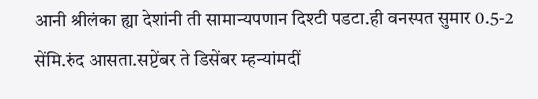आनी श्रीलंका ह्या देशांनी ती सामान्यपणान दिश्टी पडटा.ही वनस्पत सुमार 0.5-2 सेंमि.रुंद आसता.सप्टेंबर ते डिसेंबर म्हन्यांमदीं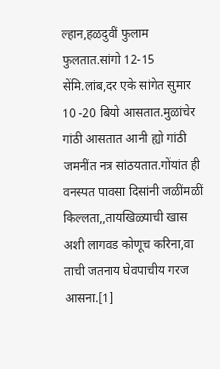ल्हान,हळदुवीं फुलाम फुलतात.सांगो 12-15 सेंमि.लांब,दर एके सांगेत सुमार 10 -20 बियो आसतात.मुळांचेर गांठी आसतात आनी ह्यो गांठी जमनींत नत्र सांठयतात.गोंयांत ही वनस्पत पावसा दिसांनी जळींमळीं किल्लता,,तायखिळ्याची खास अशी लागवड कोणूच करिना,वा ताची जतनाय घेवपाचीय गरज आसना.[1]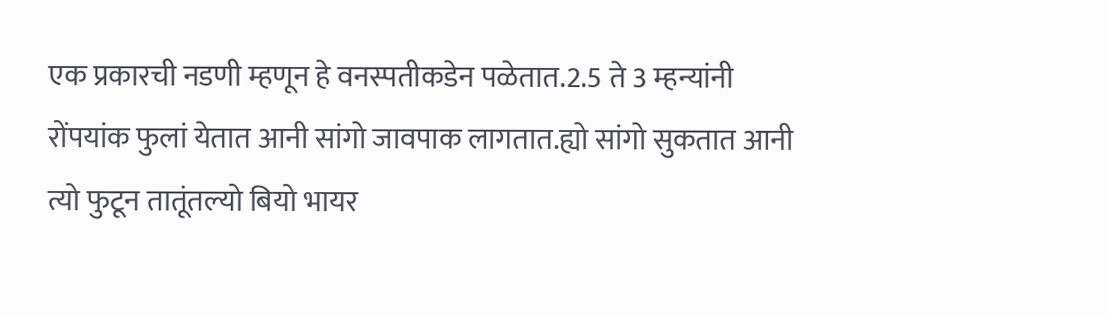एक प्रकारची नडणी म्हणून हे वनस्पतीकडेन पळेतात.2.5 ते 3 म्हन्यांनी रोंपयांक फुलां येतात आनी सांगो जावपाक लागतात.ह्यो सांगो सुकतात आनी त्यो फुटून तातूंतल्यो बियो भायर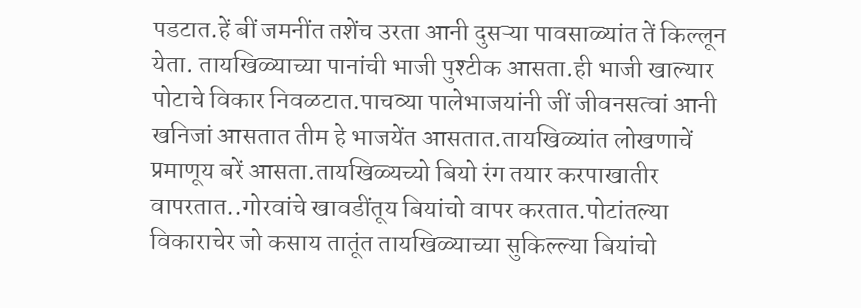पडटात.हें बीं जमनींत तशेंच उरता आनी दुसऱ्या पावसाळ्यांत तें किल्लून येता. तायखिळ्याच्या पानांची भाजी पुश्टीक आसता.ही भाजी खाल्यार पोटाचे विकार निवळटात.पाचव्या पालेभाजयांनी जीं जीवनसत्वां आनी खनिजां आसतात तीम हे भाजयेंत आसतात.तायखिळ्यांत लोखणाचें प्रमाणूय बरें आसता.तायखिळ्यच्यो बियो रंग तयार करपाखातीर वापरतात..गोरवांचे खावडींतूय बियांचो वापर करतात.पोटांतल्या विकाराचेर जो कसाय तातूंत तायखिळ्याच्या सुकिल्ल्या बियांचो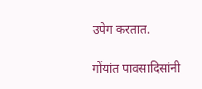उपेग करतात.

गोंयांत पावसादिसांनी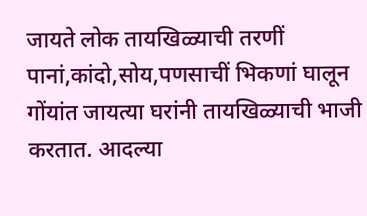जायते लोक तायखिळ्याची तरणीं पानां,कांदो,सोय,पणसाचीं भिकणां घालून गोंयांत जायत्या घरांनी तायखिळ्याची भाजी करतात. आदल्या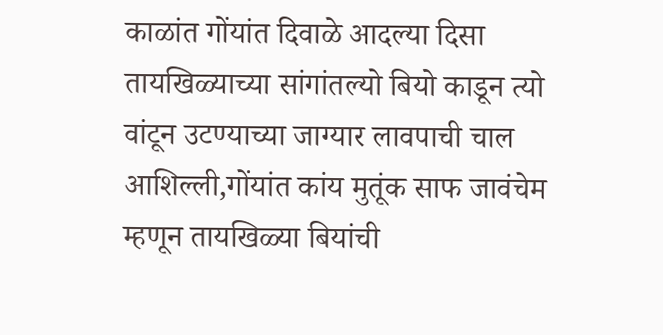काळांत गोंयांत दिवाळे आदल्या दिसा तायखिळ्याच्या सांगांतल्यो बियो काडून त्यो वांटून उटण्याच्या जाग्यार लावपाची चाल आशिल्ली,गोंयांत कांय मुतूंक साफ जावंचेम म्हणून तायखिळ्या बियांची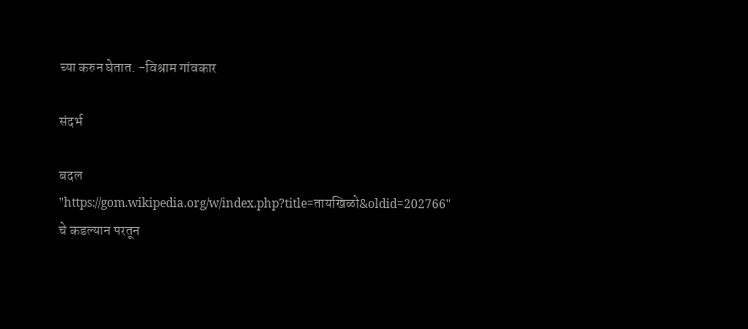च्या करुन घेतात. -विश्राम गांवकार

संदर्भ

बदल
"https://gom.wikipedia.org/w/index.php?title=तायखिळो&oldid=202766" चे कडल्यान परतून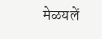मेळयलें